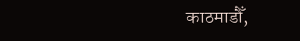काठमाडौँ,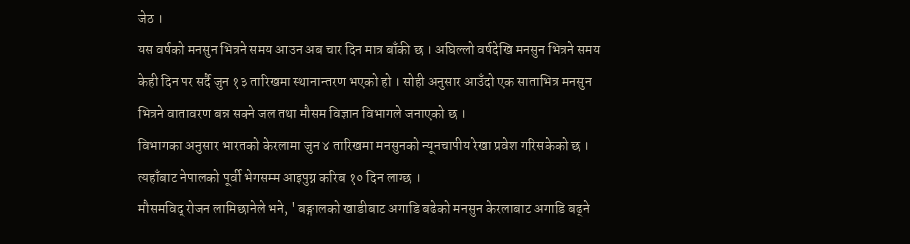जेठ ।
यस वर्षको मनसुन भित्रने समय आउन अब चार दिन मात्र बाँकी छ । अघिल्लो वर्षदेखि मनसुन भित्रने समय केही दिन पर सर्दै जुन १३ तारिखमा स्थानान्तरण भएको हो । सोही अनुसार आउँदो एक साताभित्र मनसुन भित्रने वातावरण बन्न सक्ने जल तथा मौसम विज्ञान विभागले जनाएको छ ।
विभागका अनुसार भारतको केरलामा जुन ४ तारिखमा मनसुनको न्यूनचापीय रेखा प्रवेश गरिसकेको छ । त्यहाँबाट नेपालको पूर्वी भेगसम्म आइपुग्न करिब १० दिन लाग्छ ।
मौसमविद् रोजन लामिछानेले भने, ' बङ्गालको खाडीबाट अगाडि बढेको मनसुन केरलाबाट अगाडि बढ्ने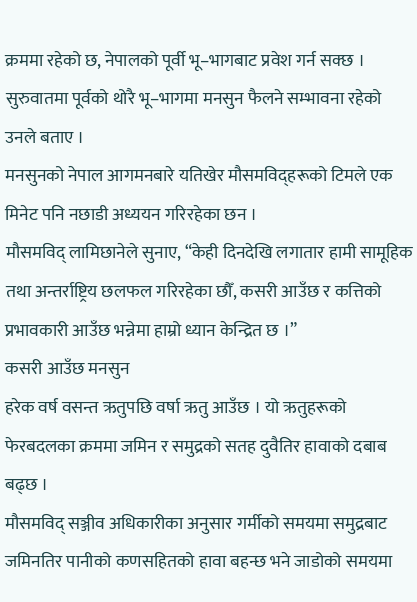क्रममा रहेको छ, नेपालको पूर्वी भू–भागबाट प्रवेश गर्न सक्छ । सुरुवातमा पूर्वको थोरै भू–भागमा मनसुन फैलने सम्भावना रहेको उनले बताए ।
मनसुनको नेपाल आगमनबारे यतिखेर मौसमविद्हरूको टिमले एक मिनेट पनि नछाडी अध्ययन गरिरहेका छन ।
मौसमविद् लामिछानेले सुनाए, “केही दिनदेखि लगातार हामी सामूहिक तथा अन्तर्राष्ट्रिय छलफल गरिरहेका छौँ, कसरी आउँछ र कत्तिको प्रभावकारी आउँछ भन्नेमा हाम्रो ध्यान केन्द्रित छ ।”
कसरी आउँछ मनसुन
हरेक वर्ष वसन्त ऋतुपछि वर्षा ऋतु आउँछ । यो ऋतुहरूको फेरबदलका क्रममा जमिन र समुद्रको सतह दुवैतिर हावाको दबाब बढ्छ ।
मौसमविद् सञ्जीव अधिकारीका अनुसार गर्मीको समयमा समुद्रबाट जमिनतिर पानीको कणसहितको हावा बहन्छ भने जाडोको समयमा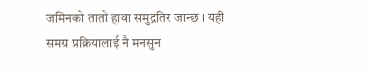जमिनको तातो हावा समुद्रतिर जान्छ । यही समग्र प्रक्रियालाई नै मनसुन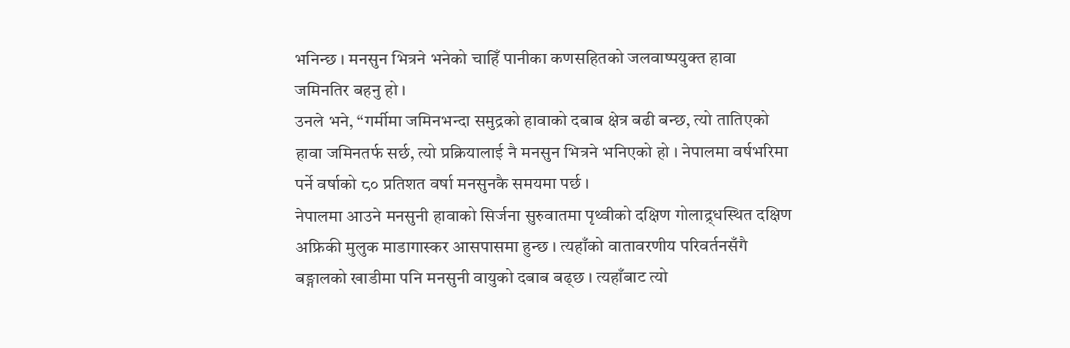भनिन्छ । मनसुन भित्रने भनेको चाहिँ पानीका कणसहितको जलवाष्पयुक्त हावा जमिनतिर बहनु हो ।
उनले भने, “गर्मीमा जमिनभन्दा समुद्रको हावाको दबाब क्षेत्र बढी बन्छ, त्यो तातिएको हावा जमिनतर्फ सर्छ, त्यो प्रक्रियालाई नै मनसुन भित्रने भनिएको हो । नेपालमा वर्षभरिमा पर्ने वर्षाको ८० प्रतिशत वर्षा मनसुनकै समयमा पर्छ ।
नेपालमा आउने मनसुनी हावाको सिर्जना सुरुवातमा पृथ्वीको दक्षिण गोलाद्र्धस्थित दक्षिण अफ्रिकी मुलुक माडागास्कर आसपासमा हुन्छ । त्यहाँको वातावरणीय परिवर्तनसँगै बङ्गालको खाडीमा पनि मनसुनी वायुको दबाब बढ्छ । त्यहाँबाट त्यो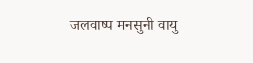जलवाष्प मनसुनी वायु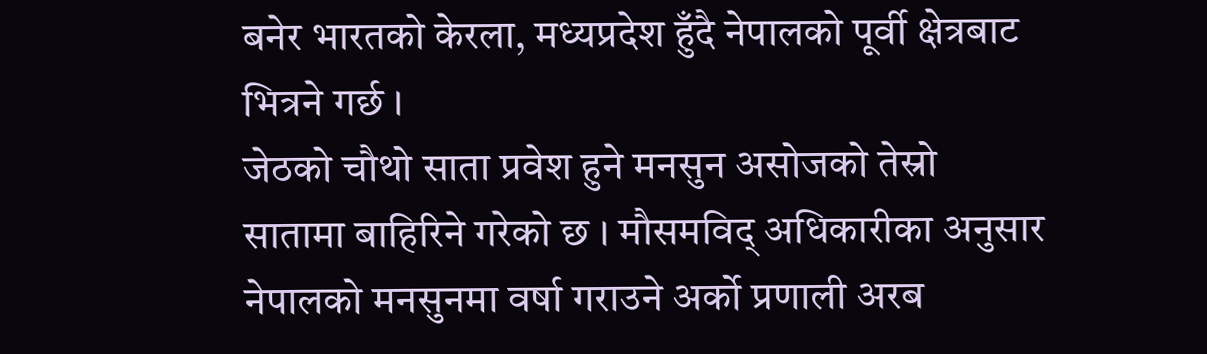बनेर भारतको केरला, मध्यप्रदेश हुँदै नेपालको पूर्वी क्षेत्रबाट भित्रने गर्छ ।
जेठको चौथो साता प्रवेश हुने मनसुन असोजको तेस्रो सातामा बाहिरिने गरेको छ । मौसमविद् अधिकारीका अनुसार नेपालको मनसुनमा वर्षा गराउने अर्को प्रणाली अरब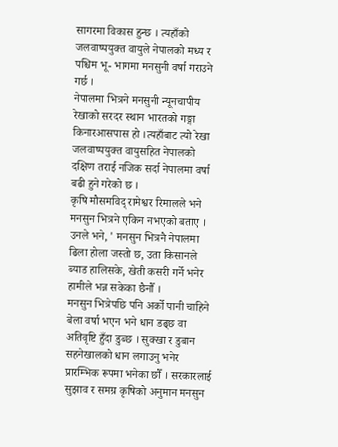सागरमा विकास हुन्छ । त्यहाँको जलवाष्पयुक्त वायुले नेपालको मध्य र पश्चिम भू- भागमा मनसुनी वर्षा गराउने गर्छ ।
नेपालमा भित्रने मनसुनी न्यूनचापीय रेखाको सरदर स्थान भारतको गङ्गा किनारआसपास हो ।त्यहाँबाट त्यो रेखा जलवाष्पयुक्त वायुसहित नेपालको दक्षिण तराई नजिक सर्दा नेपालमा वर्षा बढी हुने गरेको छ ।
कृषि मौसमविद् रामेश्वर रिमालले भने मनसुन भित्रने एकिन नभएको बताए । उनले भने, ' मनसुन भित्रनै नेपालमा ढिला होला जस्तो छ, उता किसानले ब्याड हालिसके, खेती कसरी गर्ने भनेर हामीले भन्न सकेका छैनौँ ।
मनसुन भित्रेपछि पनि अर्को पानी चाहिने बेला वर्षा भएन भने धान डढ्छ वा अतिवृष्टि हुँदा डुब्छ । सुक्खा र डुबान सहनेखालको धान लगाउनु भनेर प्रारम्भिक रूपमा भनेका छौँ । सरकारलाई सुझाव र समग्र कृषिको अनुमान मनसुन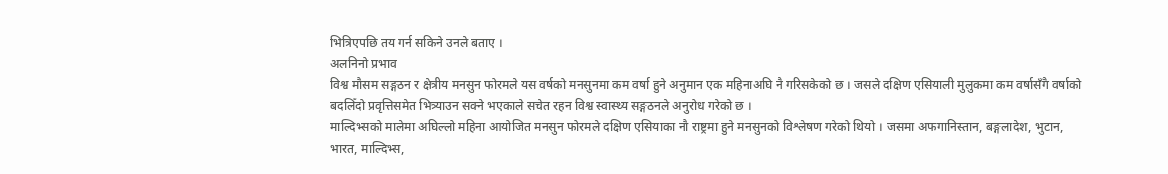भित्रिएपछि तय गर्न सकिने उनले बताए ।
अलनिनो प्रभाव
विश्व मौसम सङ्गठन र क्षेत्रीय मनसुन फोरमले यस वर्षको मनसुनमा कम वर्षा हुने अनुमान एक महिनाअघि नै गरिसकेको छ । जसले दक्षिण एसियाली मुलुकमा कम वर्षासँगै वर्षाको बदलिँदो प्रवृत्तिसमेत भित्र्याउन सक्ने भएकाले सचेत रहन विश्व स्वास्थ्य सङ्गठनले अनुरोध गरेको छ ।
माल्दिभ्सको मालेमा अघिल्लो महिना आयोजित मनसुन फोरमले दक्षिण एसियाका नौ राष्ट्रमा हुने मनसुनको विश्लेषण गरेको थियो । जसमा अफगानिस्तान, बङ्गलादेश, भुटान, भारत, माल्दिभ्स,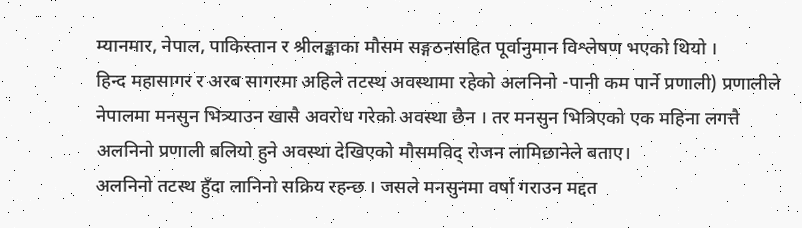म्यानमार, नेपाल, पाकिस्तान र श्रीलङ्काका मौसम सङ्गठनसहित पूर्वानुमान विश्लेषण भएको थियो ।
हिन्द महासागर र अरब सागरमा अहिले तटस्थ अवस्थामा रहेको अलनिनो -पानी कम पार्ने प्रणाली) प्रणालीले नेपालमा मनसुन भित्र्याउन खासै अवरोध गरेको अवस्था छैन । तर मनसुन भित्रिएको एक महिना लगत्तै अलनिनो प्रणाली बलियो हुने अवस्था देखिएको मौसमविद् रोजन लामिछानेले बताए।
अलनिनो तटस्थ हुँदा लानिनो सक्रिय रहन्छ । जसले मनसुनमा वर्षा गराउन मद्दत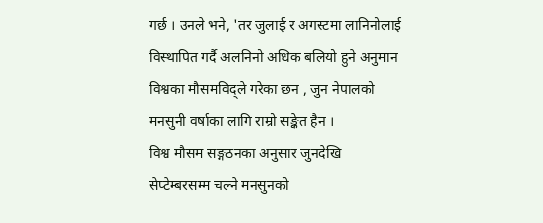गर्छ । उनले भने, 'तर जुलाई र अगस्टमा लानिनोलाई विस्थापित गर्दै अलनिनो अधिक बलियो हुने अनुमान विश्वका मौसमविद्ले गरेका छन , जुन नेपालको मनसुनी वर्षाका लागि राम्रो सङ्केत हैन ।
विश्व मौसम सङ्गठनका अनुसार जुनदेखि सेप्टेम्बरसम्म चल्ने मनसुनको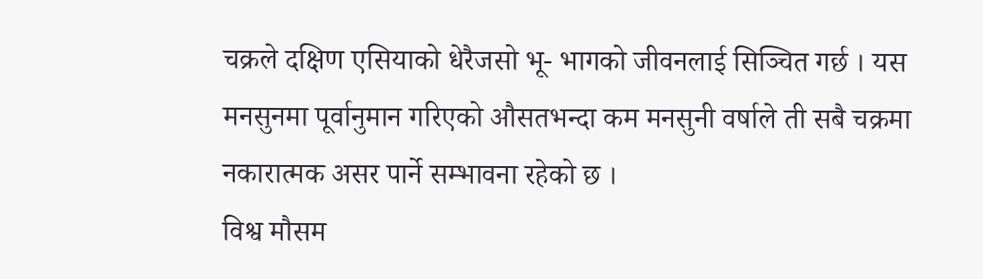चक्रले दक्षिण एसियाको धेरैजसो भू- भागको जीवनलाई सिञ्चित गर्छ । यस मनसुनमा पूर्वानुमान गरिएको औसतभन्दा कम मनसुनी वर्षाले ती सबै चक्रमा नकारात्मक असर पार्ने सम्भावना रहेको छ ।
विश्व मौसम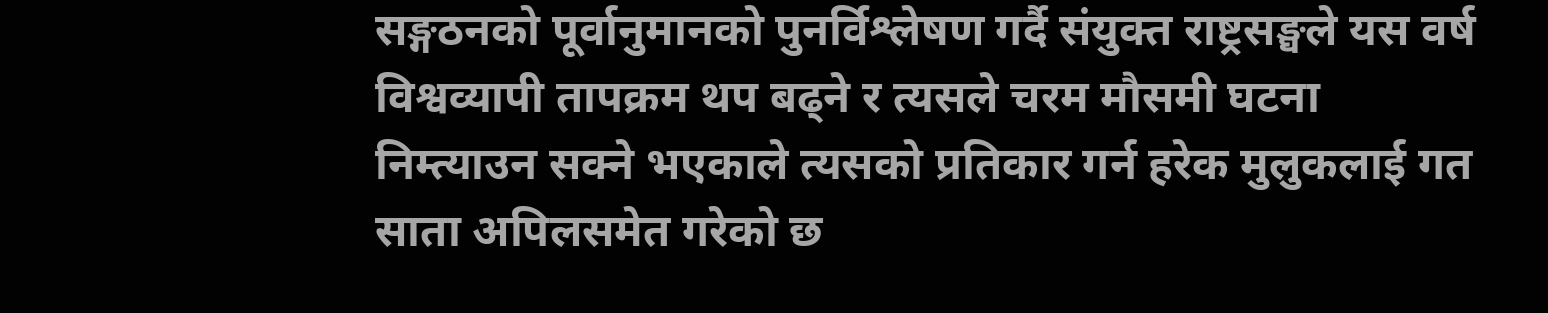सङ्गठनको पूर्वानुमानको पुनर्विश्लेषण गर्दै संयुक्त राष्ट्रसङ्घले यस वर्ष विश्वव्यापी तापक्रम थप बढ्ने र त्यसले चरम मौसमी घटना निम्त्याउन सक्ने भएकाले त्यसको प्रतिकार गर्न हरेक मुलुकलाई गत साता अपिलसमेत गरेको छ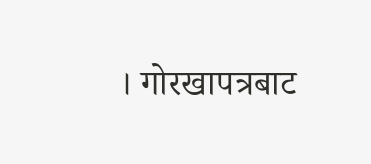। गोरखापत्रबाट